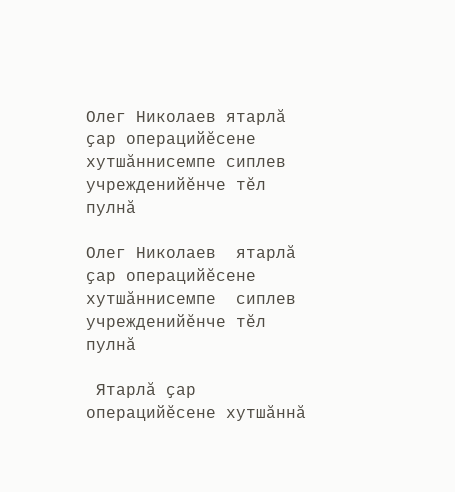Олег Николаев ятарлă ҫар операцийĕсене хутшăннисемпе сиплев учрежденийĕнче тĕл пулнă

Олег Николаев  ятарлă ҫар операцийĕсене хутшăннисемпе  сиплев учрежденийĕнче тĕл пулнă

 Ятарлă ҫар операцийĕсене хутшăннă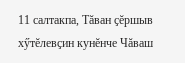11 салтакпа, Тăван ҫĕршыв хӳтĕлевҫин кунĕнче Чăваш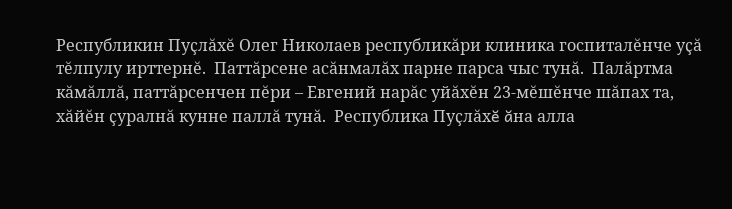Республикин Пуҫлăхĕ Олег Николаев республикăри клиника госпиталĕнче уҫă  тĕлпулу ирттернĕ.  Паттăрсене асăнмалăх парне парса чыс тунă.  Палăртма кăмăллă, паттăрсенчен пĕри – Евгений нарăс уйăхĕн 23-мĕшĕнче шăпах та, хăйĕн ҫуралнă кунне паллă тунă.  Республика Пуҫлăхĕ ăна алла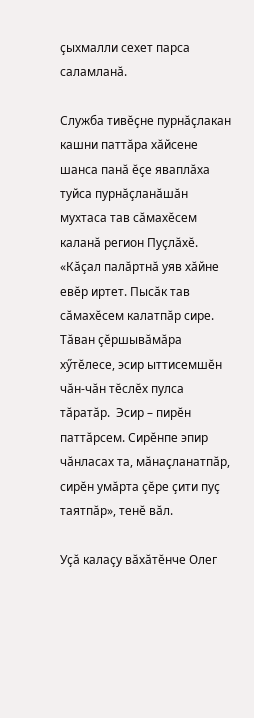ҫыхмалли сехет парса саламланă.

Служба тивĕҫне пурнăҫлакан кашни паттăра хăйсене шанса панă ĕҫе яваплăха туйса пурнăҫланăшăн мухтаса тав сăмахĕсем каланă регион Пуҫлăхĕ. «Кăҫал палăртнă уяв хăйне евĕр иртет. Пысăк тав сăмахĕсем калатпăр сире. Тăван ҫĕршывăмăра хӳтĕлесе, эсир ыттисемшĕн чăн-чăн тĕслĕх пулса тăратăр.  Эсир – пирĕн паттăрсем. Сирĕнпе эпир чăнласах та, мăнаҫланатпăр,  сирĕн умăрта ҫĕре ҫити пуҫ таятпăр», тенĕ вăл.

Уҫă калаҫу вăхăтĕнче Олег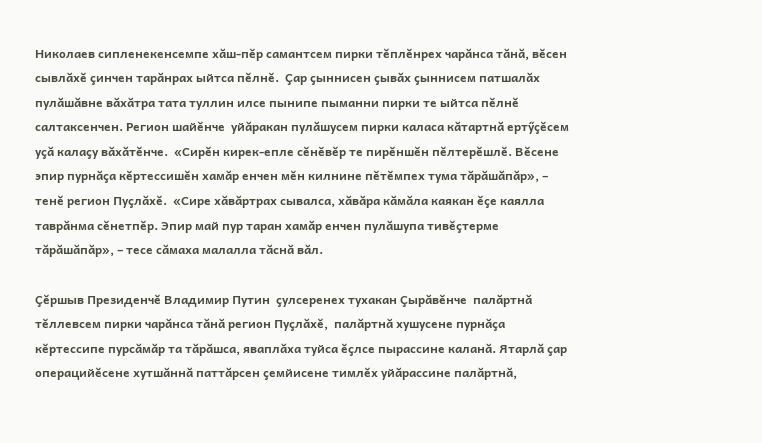Николаев сипленекенсемпе хăш-пĕр самантсем пирки тĕплĕнрех чарăнса тăнă, вĕсен сывлăхĕ ҫинчен тарăнрах ыйтса пĕлнĕ.  Ҫар ҫыннисен ҫывăх ҫыннисем патшалăх пулăшăвне вăхăтра тата туллин илсе пынипе пыманни пирки те ыйтса пĕлнĕ салтаксенчен. Регион шайĕнче  уйăракан пулăшусем пирки каласа кăтартнă ертӳҫĕсем уҫă калаҫу вăхăтĕнче.  «Сирĕн кирек-епле сĕнĕвĕр те пирĕншĕн пĕлтерĕшлĕ. Вĕсене эпир пурнăҫа кĕртессишĕн хамăр енчен мĕн килнине пĕтĕмпех тума тăрăшăпăр», – тенĕ регион Пуҫлăхĕ.  «Сире хăвăртрах сывалса, хăвăра кăмăла каякан ĕҫе каялла таврăнма сĕнетпĕр. Эпир май пур таран хамăр енчен пулăшупа тивĕҫтерме тăрăшăпăр», – тесе сăмаха малалла тăснă вăл.

Ҫĕршыв Президенчĕ Владимир Путин  ҫулсеренех тухакан Ҫырăвĕнче  палăртнă тĕллевсем пирки чарăнса тăнă регион Пуҫлăхĕ,  палăртнă хушусене пурнăҫа кĕртессипе пурсăмăр та тăрăшса, яваплăха туйса ĕҫлсе пырассине каланă. Ятарлă ҫар операцийĕсене хутшăннă паттăрсен ҫемйисене тимлĕх уйăрассине палăртнă,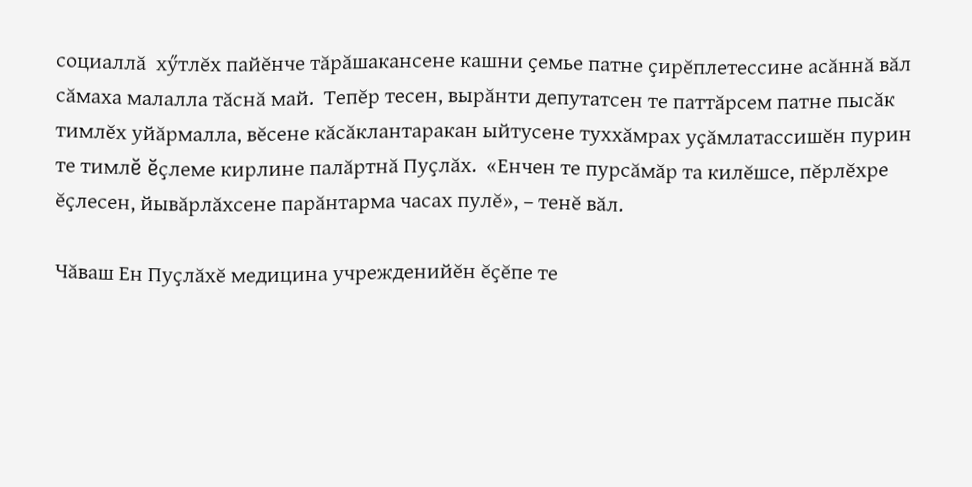социаллă  хӳтлĕх пайĕнче тăрăшакансене кашни ҫемье патне ҫирĕплетессине асăннă вăл сăмаха малалла тăснă май.  Тепĕр тесен, вырăнти депутатсен те паттăрсем патне пысăк тимлĕх уйăрмалла, вĕсене кăсăклантаракан ыйтусене туххăмрах уҫăмлатассишĕн пурин те тимлĕ ĕҫлеме кирлине палăртнă Пуҫлăх.  «Енчен те пурсăмăр та килĕшсе, пĕрлĕхре ĕҫлесен, йывăрлăхсене парăнтарма часах пулĕ», – тенĕ вăл.

Чăваш Ен Пуҫлăхĕ медицина учрежденийĕн ĕҫĕпе те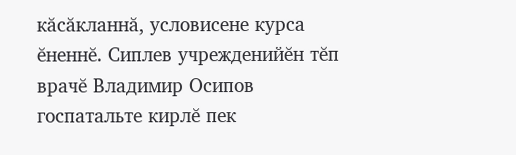кăсăкланнă, условисене курса ĕненнĕ. Сиплев учрежденийĕн тĕп врачĕ Владимир Осипов госпатальте кирлĕ пек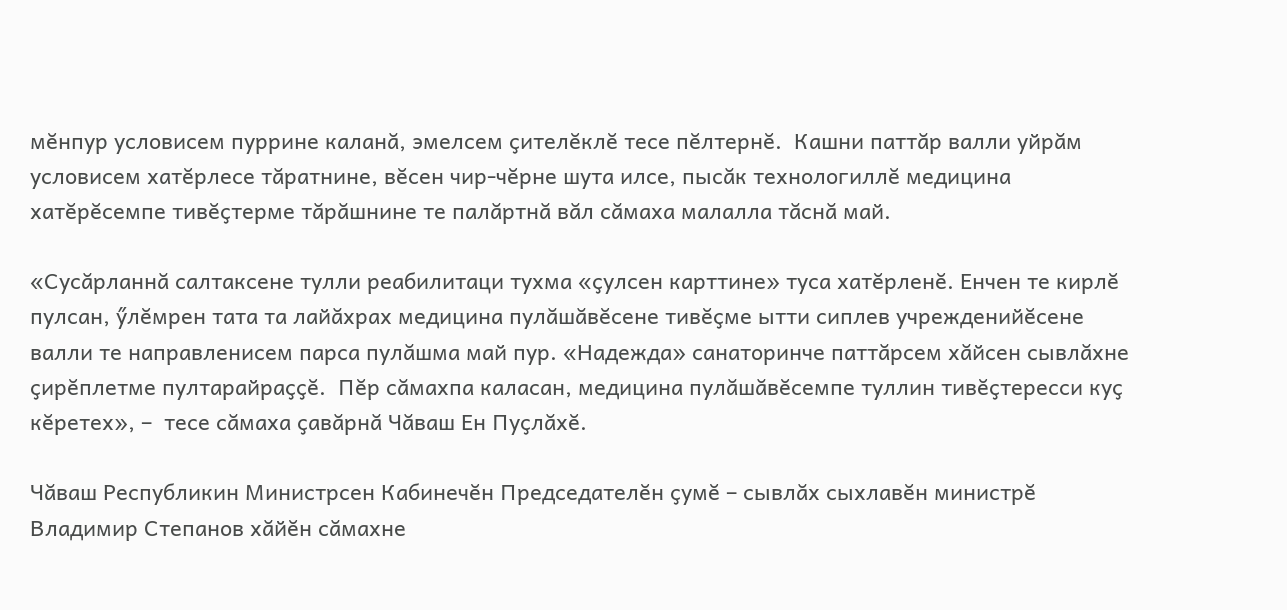мĕнпур условисем пуррине каланă, эмелсем ҫителĕклĕ тесе пĕлтернĕ.  Кашни паттăр валли уйрăм условисем хатĕрлесе тăратнине, вĕсен чир-чĕрне шута илсе, пысăк технологиллĕ медицина хатĕрĕсемпе тивĕҫтерме тăрăшнине те палăртнă вăл сăмаха малалла тăснă май.

«Сусăрланнă салтаксене тулли реабилитаци тухма «ҫулсен карттине» туса хатĕрленĕ. Енчен те кирлĕ пулсан, ӳлĕмрен тата та лайăхрах медицина пулăшăвĕсене тивĕҫме ытти сиплев учрежденийĕсене валли те направленисем парса пулăшма май пур. «Надежда» санаторинче паттăрсем хăйсен сывлăхне ҫирĕплетме пултарайраҫҫĕ.  Пĕр сăмахпа каласан, медицина пулăшăвĕсемпе туллин тивĕҫтересси куҫ кĕретех», –  тесе сăмаха ҫавăрнă Чăваш Ен Пуҫлăхĕ.

Чăваш Республикин Министрсен Кабинечĕн Председателĕн ҫумĕ – сывлăх сыхлавĕн министрĕ  Владимир Степанов хăйĕн сăмахне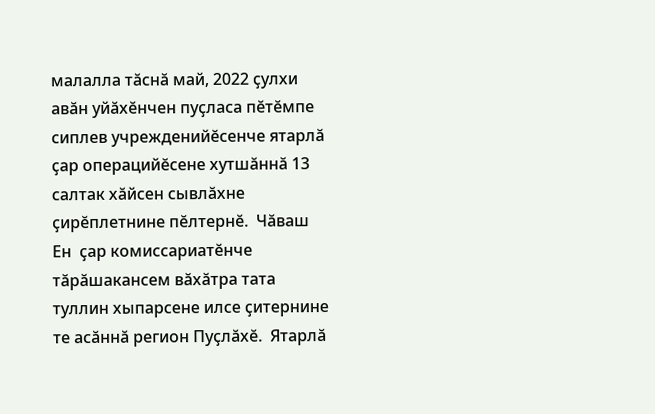малалла тăснă май, 2022 ҫулхи авăн уйăхĕнчен пуҫласа пĕтĕмпе сиплев учрежденийĕсенче ятарлă ҫар операцийĕсене хутшăннă 13 салтак хăйсен сывлăхне ҫирĕплетнине пĕлтернĕ.  Чăваш Ен  ҫар комиссариатĕнче тăрăшакансем вăхăтра тата туллин хыпарсене илсе ҫитернине те асăннă регион Пуҫлăхĕ.  Ятарлă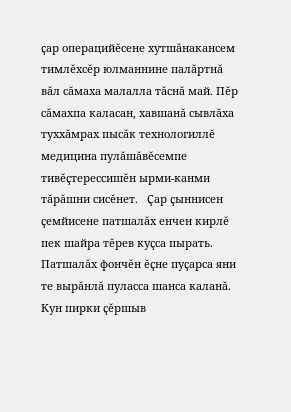ҫар операцийĕсене хутшăнакансем тимлĕхсĕр юлманнине палăртнă вăл сăмаха малалла тăснă май. Пĕр сăмахпа каласан, хавшанă сывлăха туххăмрах пысăк технологиллĕ медицина пулăшăвĕсемпе тивĕҫтерессишĕн ырми-канми тăрăшни сисĕнет.   Ҫар ҫыннисен ҫемйисене патшалăх енчен кирлĕ пек шайра тĕрев куҫса пырать. Патшалăх фончĕн ĕҫне пуҫарса яни те вырăнлă пуласса шанса каланă.  Кун пирки ҫĕршыв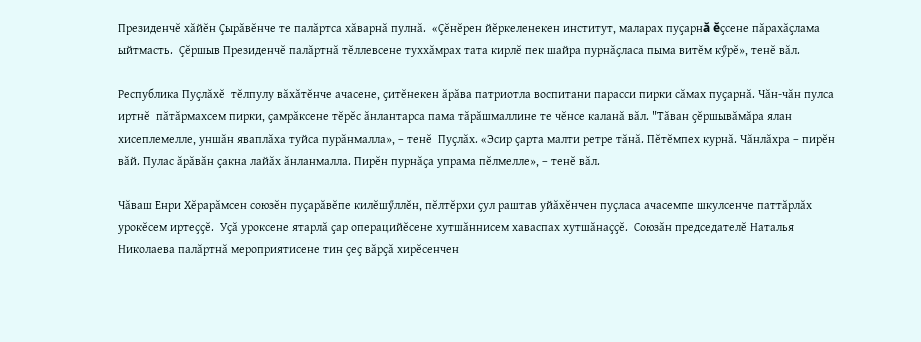Президенчĕ хăйĕн Ҫырăвĕнче те палăртса хăварнă пулнă.  «Ҫĕнĕрен йĕркеленекен институт, маларах пуҫарнă ĕҫсене пăрахăҫлама ыйтмасть.  Ҫĕршыв Президенчĕ палăртнă тĕллевсене туххăмрах тата кирлĕ пек шайра пурнăҫласа пыма витĕм кӳрĕ», тенĕ вăл.

Республика Пуҫлăхĕ  тĕлпулу вăхăтĕнче ачасене, ҫитĕнекен ăрăва патриотла воспитани парасси пирки сăмах пуҫарнă. Чăн-чăн пулса иртнĕ  пăтăрмахсем пирки, ҫамрăксене тĕрĕс ăнлантарса пама тăрăшмаллине те чĕнсе каланă вăл. "Тăван ҫĕршывăмăра ялан хисеплемелле, уншăн яваплăха туйса пурăнмалла», – тенĕ  Пуҫлăх. «Эсир ҫарта малти ретре тăнă. Пĕтĕмпех курнă. Чăнлăхра – пирĕн вăй. Пулас ăрăвăн ҫакна лайăх ăнланмалла. Пирĕн пурнăҫа упрама пĕлмелле», – тенĕ вăл.

Чăваш Енри Хĕрарăмсен союзĕн пуҫарăвĕпе килĕшӳллĕн, пĕлтĕрхи ҫул раштав уйăхĕнчен пуҫласа ачасемпе шкулсенче паттăрлăх урокĕсем иртеҫҫĕ.  Уҫă уроксене ятарлă ҫар операцийĕсене хутшăннисем хаваспах хутшăнаҫҫĕ.  Союзăн председателĕ Наталья Николаева палăртнă мероприятисене тин ҫеҫ вăрҫă хирĕсенчен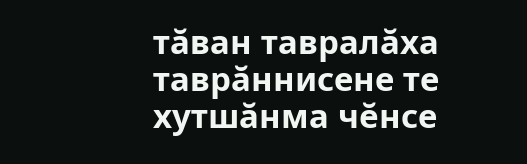тăван тавралăха таврăннисене те хутшăнма чĕнсе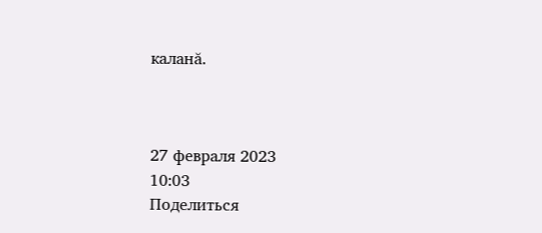каланă.



27 февраля 2023
10:03
Поделиться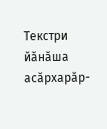Текстри йӑнӑша асӑрхарӑр-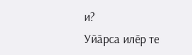и?
Уйӑрса илӗр те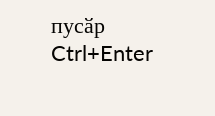пусӑр Ctrl+Enter